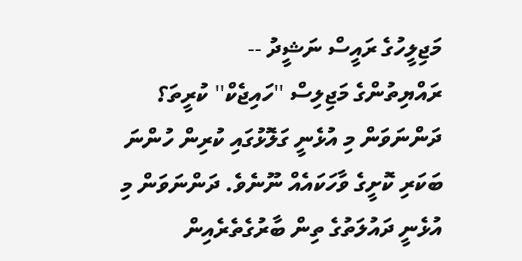މަޖިލީހުގެ ރައީސް ނަޝީދު --
ރައްޔިތުންގެ މަޖިލިސް ''ހައިޖެކް'' ކުރީތަ؟
ދަންނަވަން މި އުޅެނީ ގަލޮޅުގައި ކުރިން ހުންނަ ބަކަރި ކޮށީގެ ވާހަކައެއް ނޫނެވެ. ދަންނަވަން މި އުޅެނީ ދައުލަތުގެ ތިން ބާރުގެތެރެއިން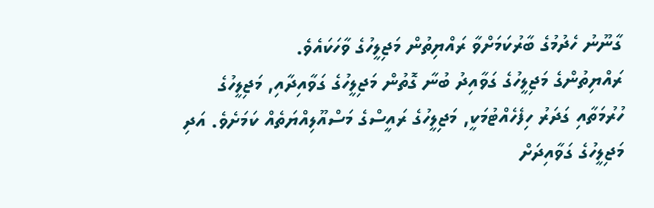ގާނޫނު ހެދުމުގެ ބާރުކަމަށްވާ ރައްޔިތުން މަޖިލީހުގެ ވާހަކައެވެ.
ރައްޔިތުންގެ މަޖިލީހުގެ ގަވާއިދު ބުނާ ގޮތުން މަޖިލީހުގެ ގަވާއިދާއި, މަޖިލީހުގެ ހުރުމަތާއި ގަދަރު ހިފެހެއްޓުމަކީ, މަޖިލީހުގެ ރައީސްގެ މަސްއޫލިއްޔަތެއް ކަމަށެވެ. އަދި މަޖިލީހުގެ ގަވާއިދަށް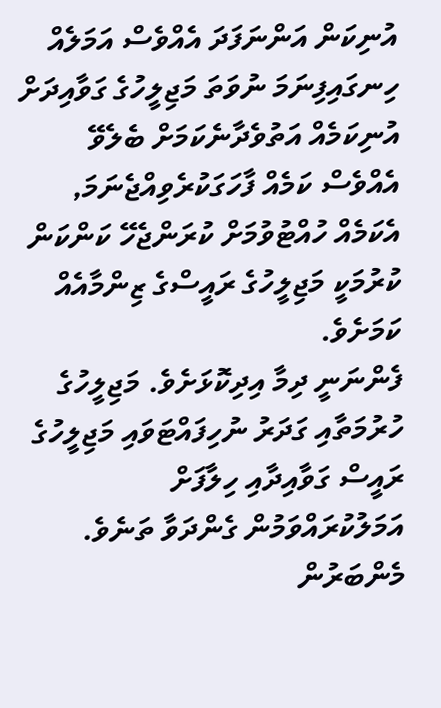އުނިކަން އަންނަފަދަ އެއްވެސް އަމަލެއް ހިނގައިފިނަމަ ނުވަތަ މަޖިލީހުގެ ގަވާއިދަށް އުނިކަމެއް އަތުވެދާނެކަމަށް ބެލެވޭ އެއްވެސް ކަމެއް ފާހަގަކުރެވިއްޖެނަމަ, އެކަމެއް ހުއްޓުވުމަށް ކުރަންޖެހޭ ކަންކަން ކުރުމަކީ މަޖިލީހުގެ ރައީސްގެ ޒިންމާއެއް ކަމަށެވެ.
ފެންނަނީ ދިމާ އިދިކޮޅަށެވެ. މަޖިލީހުގެ ހުރުމަތާއި ގަދަރު ނުހިފައްޓަވައި މަޖިލީހުގެ ރައީސް ގަވާއިދާއި ހިލާފަށް އަމަލުކުރައްވަމުން ގެންދަވާ ތަނެވެ. މެންބަރުން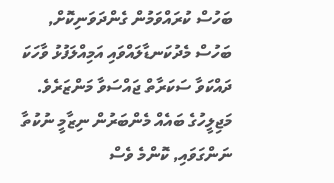ބަހުސް ކުރައްވަމުން ގެންދަވަނިކޮށް, ބަހުސް މެދުކަނޑާލައްވައި އަމިއްލަފުޅު ވާހަކަ ދައްކަވާ ސަކަރާތް ޖައްސަވާ މަންޒަރެވެ. މަޖިލީހުގެ ބައެއް މެންބަރުން ނިޒާމީ ނުކުތާ ނަންގަވައި, ކޮންމެ ވެސް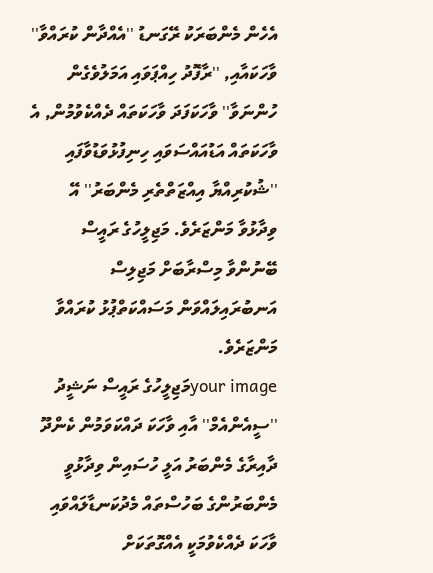އެހެން މެންބަރަކު ރޭގަނޑު ''އެއްދާން ކުރައްވާ'' ވާހަކައާއި, ''ރާފޮދު ހިއްޕަވައި އަމަލުވެގެން ހުންނަވާ'' ވާހަކަފަދަ ވާހަކަތައް ދެއްކެވުމުން, އެ ވާހަކަތައް އަޑުއައްސަވައި ހިނިފުޅުވަޑުވާފައި ''ޝުކުރިއްޔާ އިއްޒަތްތެރި މެންބަރު'' އޭ ވިދާޅުވާ މަންޒަރެވެ. މަޖިލީހުގެ ރައީސް ބޭނުންވާ މިސްރާބަށް މަޖިލިސް އަނބުރައިލައްވަން މަސައްކަތްޕުޅު ކުރައްވާ މަންޒަރެވެ.
your imageމަޖިލީހުގެ ރައީސް ނަޝީދު
''ސީއެންއެމް'' އާއި ވާހަކަ ދައްކަވަމުން ކެންދޫ ދާއިރާގެ މެންބަރު އަލީ ހުސައިން ވިދާޅުވީ މެންބަރުންގެ ބަހުސްތައް މެދުކަނޑާލައްވައި ވާހަކަ ދެއްކެވުމަކީ އެއްގޮތަކަށް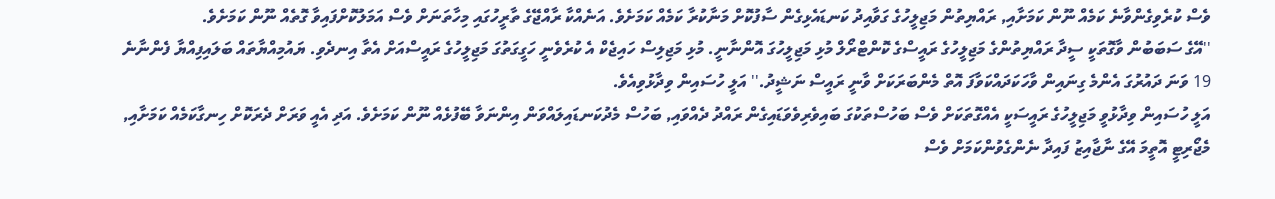ވެސް ކުރެވިގެންވާނެ ކަމެއް ނޫން ކަމަށާއި, ރައްޔިތުން މަޖިލީހުގެ ގަވާއިދު ކަނޑައެޅިގެން ސާފުކޮށް މަނާކުރާ ކަމެއް ކަމަށެވެ. އަނެއްކާ ރާއްޖޭގެ ތާރީހުގައި މިހާތަނަށް ވެސް އަމަލުކޮށްފައިވާ ގޮތެއް ނޫން ކަމަށެވެ.
''އޭގެ ސަބަބުން ވާގޮތަކީ ސީދާ ރައްޔިތުންގެ މަޖިލީހުގެ ރައީސްގެ ކޮންޓްރޯލް މުޅި މަޖިލީހުގަ އޮންނާނީ. މުޅި މަޖިލިސް ހައިޖެކް އެ ކުރެވެނީ ހަގީގަތުގަ މަޖިލީހުގެ ރައީސްއަށް އެތާ އިނދެވި. ޔައުމިއްޔާތައް ބަލައިފިއްޔާ ފެންނާނެ 19 ވަނަ ދައުރުގަ އެންމެ ގިނައިން ވާހަކަދައްކަވާފަ އޮތް މެންބަރަކަށް ވާނީ ރައީސް ނަޝީދު.'' އަލީ ހުސައިން ވިދާޅުވިއެވެ.
އަލީ ހުސައިން ވިދާޅުވީ މަޖިލީހުގެ ރައީސަކީ އެއްގޮތަކަށް ވެސް ބަހުސްތަކުގަ ބައިވެރިވެވަޑައިގެން ރައްދު ދެއްވައި, ބަހުސް މެދުކަނޑައިލައްވަން އިންނަވާ ބޭފުޅެއް ނޫން ކަމަށެވެ. އަދި އެއީ ވަރަށް ދެރަކޮށް ހިނގާކަމެއް ކަމަށާއި, މެޖޯރިޓީ އޮތީމަ އޭގެ ނާޖާއިޒު ފައިދާ ނެންގެވުންކަމަށް ވެސް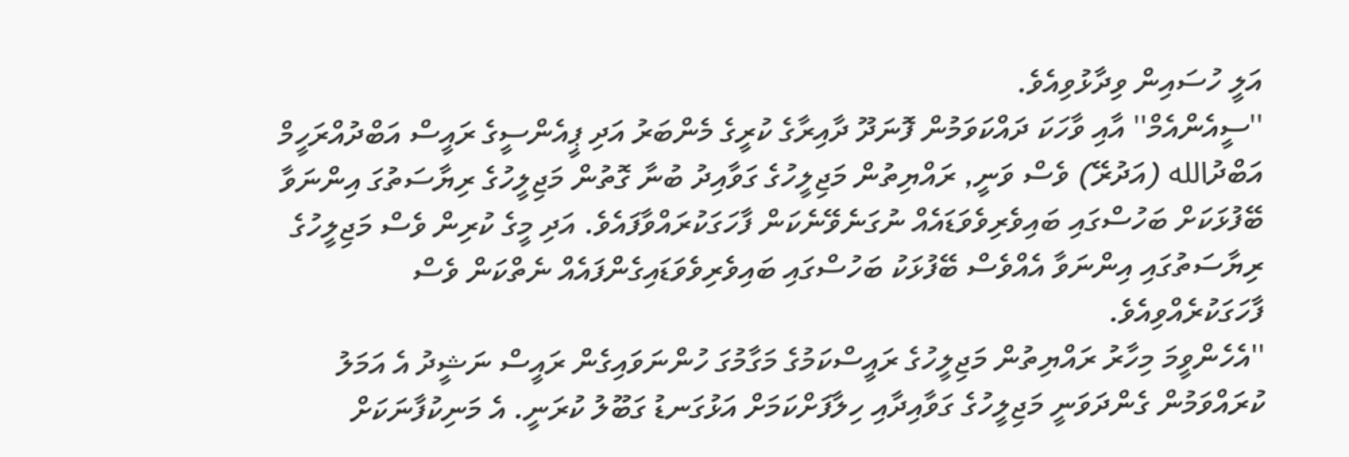އަލީ ހުސައިން ވިދާޅުވިއެވެ.
''ސީއެންއެމް'' އާއި ވާހަކަ ދައްކަވަމުން ފޮނަދޫ ދާއިރާގެ ކުރީގެ މެންބަރު އަދި ޕީއެންސީގެ ރައީސް އަބްދުއްރަހީމް އަބްދުالله (އަދުރޭ) ވެސް ވަނީ, ރައްޔިތުން މަޖިލީހުގެ ގަވާއިދު ބުނާ ގޮތުން މަޖިލީހުގެ ރިޔާސަތުގަ އިންނަވާ ބޭފުޅަކަށް ބަހުސްގައި ބައިވެރިވެވަޑައެއް ނުގަނެވޭނެކަން ފާހަގަކުރައްވާފައެވެ. އަދި މީގެ ކުރިން ވެސް މަޖިލީހުގެ ރިޔާސަތުގައި އިންނަވާ އެއްވެސް ބޭފުޅަކު ބަހުސްގައި ބައިވެރިވެވަޑައިގެންފައެއް ނެތްކަން ވެސް ފާހަގަކުރެއްވިއެވެ.
''އެހެންވީމަ މިހާރު ރައްޔިތުން މަޖިލީހުގެ ރައީސްކަމުގެ މަގާމުގަ ހުންނަވައިގެން ރައީސް ނަޝީދު އެ އަމަލު ކުރައްވަމުން ގެންދަވަނީ މަޖިލީހުގެ ގަވާއިދާއި ހިލާފަށްކަމަށް އަޅުގަނޑު ގަބޫލު ކުރަނީ. އެ މަނިކުފާނަކަށް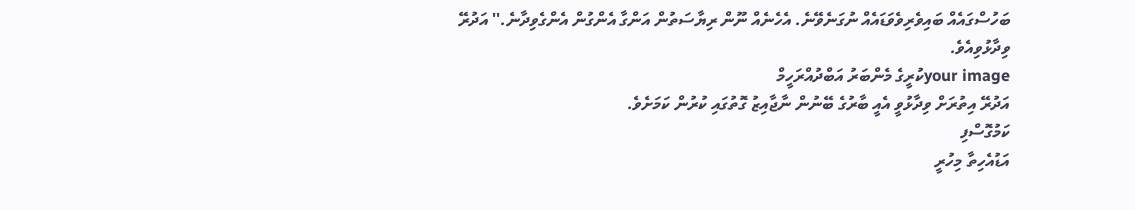ބަހުސްގައެއް ބައިވެރިވެވަޑައެއް ނުގަނެވޭނެ. އެހެނެއް ނޫން ރިޔާސަތުން އަންގާ އެންގުން އެންގެވިދާނެ.'' އަދުރޭ ވިދާޅުވިއެވެ.
your imageކުރީގެ މެންބަރު އަބްދުއްރަހީމް
އަދުރޭ އިތުރަށް ވިދާޅުވީ އެއީ ބާރުގެ ބޭނުން ނާޖާއިޒު ގޮތުގައި ކުރުން ކަމަށެވެ.
ކަމުގޮސްފި
އަޑުއެހިތާ މިހުރީ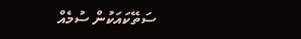ސަތޭކައަކުން ސުމެއް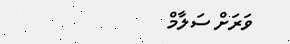ވަރަށް ސަލާމް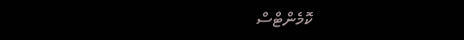ކޮމެންޓްސް